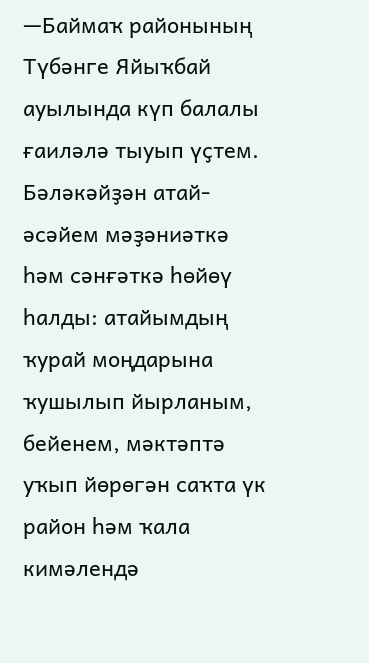—Баймаҡ районының Түбәнге Яйыҡбай ауылында күп балалы ғаиләлә тыуып үҫтем. Бәләкәйҙән атай-әсәйем мәҙәниәткә һәм сәнғәткә һөйөү һалды: атайымдың ҡурай моңдарына ҡушылып йырланым, бейенем, мәктәптә уҡып йөрөгән саҡта үк район һәм ҡала кимәлендә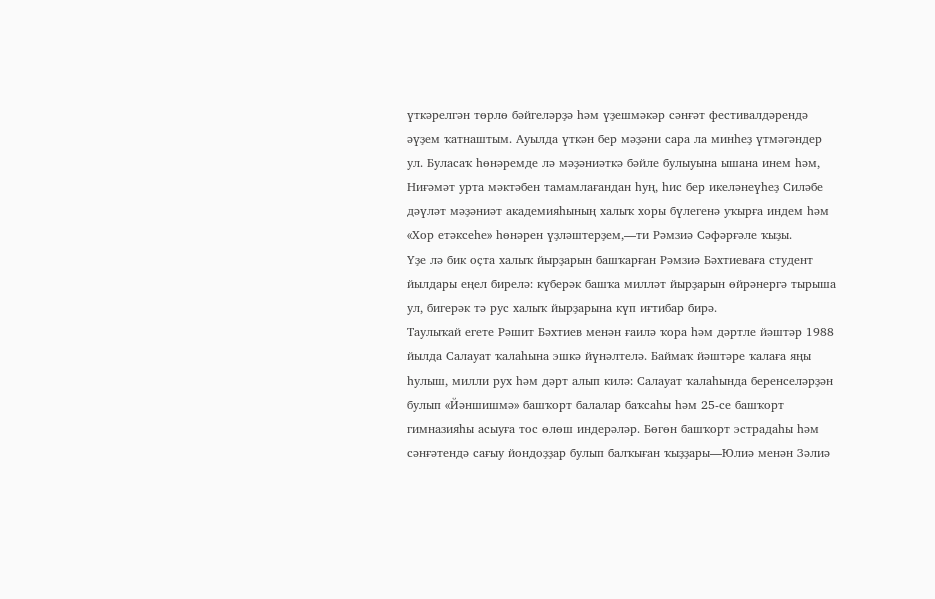үткәрелгән төрлө бәйгеләрҙә һәм үҙешмәкәр сәнғәт фестивалдәрендә әүҙем ҡатнаштым. Ауылда үткән бер мәҙәни сара ла минһеҙ үтмәгәндер ул. Буласаҡ һөнәремде лә мәҙәниәткә бәйле булыуына ышана инем һәм, Ниғәмәт урта мәктәбен тамамлағандан һуң, һис бер икеләнеүһеҙ Силәбе дәүләт мәҙәниәт академияһының халыҡ хоры бүлегенә уҡырға индем һәм «Хор етәксеһе» һөнәрен үҙләштерҙем,—ти Рәмзиә Сәфәрғәле ҡыҙы.
Үҙе лә бик оҫта халыҡ йырҙарын башҡарған Рәмзиә Бәхтиеваға студент йылдары еңел бирелә: күберәк башҡа милләт йырҙарын өйрәнергә тырыша ул, бигерәк тә рус халыҡ йырҙарына күп иғтибар бирә.
Таулыҡай егете Рәшит Бәхтиев менән ғаилә ҡора һәм дәртле йәштәр 1988 йылда Салауат ҡалаһына эшкә йүнәлтелә. Баймаҡ йәштәре ҡалаға яңы һулыш, милли рух һәм дәрт алып килә: Салауат ҡалаһында беренселәрҙән булып «Йәншишмә» башҡорт балалар баҡсаһы һәм 25-се башҡорт гимназияһы асыуға тос өлөш индерәләр. Бөгөн башҡорт эстрадаһы һәм сәнғәтендә сағыу йондоҙҙар булып балҡыған ҡыҙҙары—Юлиә менән Зәлиә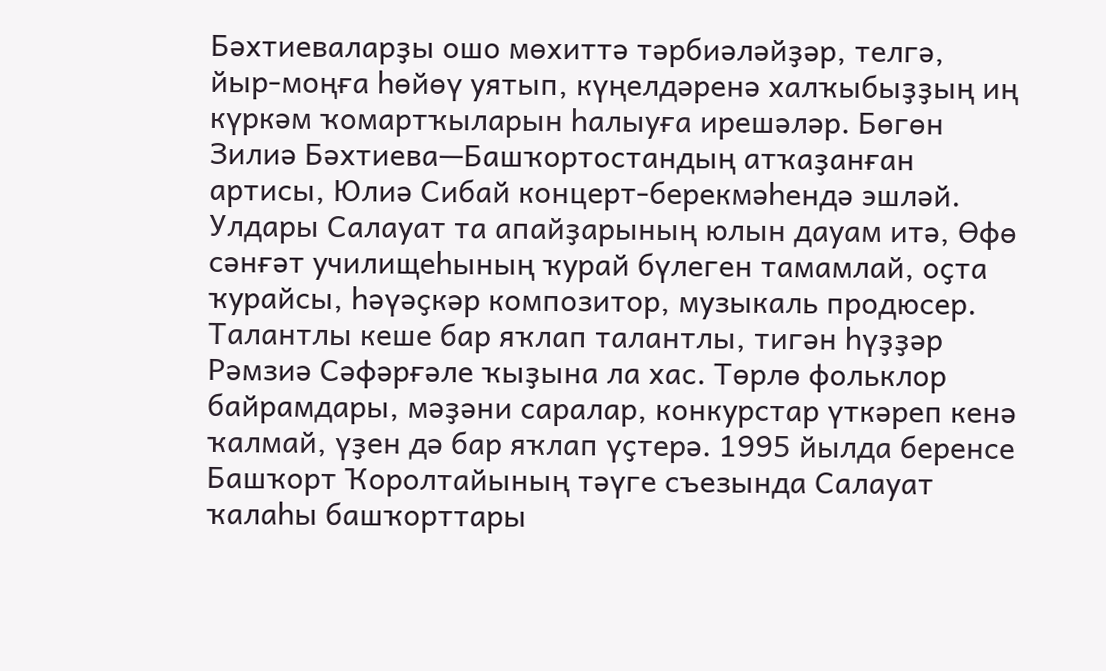Бәхтиеваларҙы ошо мөхиттә тәрбиәләйҙәр, телгә, йыр-моңға һөйөү уятып, күңелдәренә халҡыбыҙҙың иң күркәм ҡомартҡыларын һалыуға ирешәләр. Бөгөн Зилиә Бәхтиева—Башҡортостандың атҡаҙанған артисы, Юлиә Сибай концерт-берекмәһендә эшләй.
Улдары Салауат та апайҙарының юлын дауам итә, Өфө сәнғәт училищеһының ҡурай бүлеген тамамлай, оҫта ҡурайсы, һәүәҫкәр композитор, музыкаль продюсер.
Талантлы кеше бар яҡлап талантлы, тигән һүҙҙәр Рәмзиә Сәфәрғәле ҡыҙына ла хас. Төрлө фольклор байрамдары, мәҙәни саралар, конкурстар үткәреп кенә ҡалмай, үҙен дә бар яҡлап үҫтерә. 1995 йылда беренсе Башҡорт Ҡоролтайының тәүге съезында Салауат ҡалаһы башҡорттары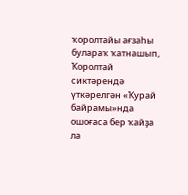ҡоролтайы ағзаһы булараҡ ҡатнашып, Ҡоролтай сиктәрендә үткәрелгән «Ҡурай байрамы»нда ошоғаса бер ҡайҙа ла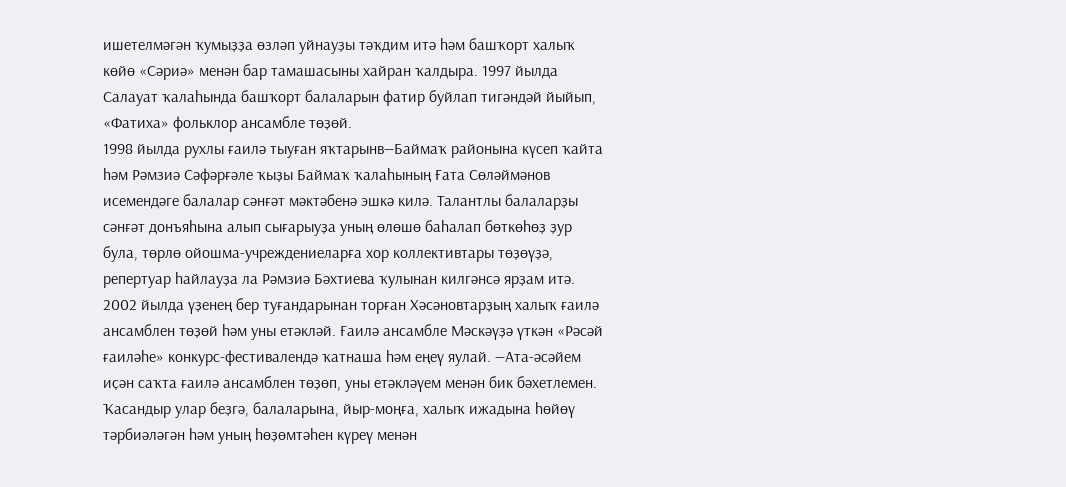ишетелмәгән ҡумыҙҙа өзләп уйнауҙы тәҡдим итә һәм башҡорт халыҡ көйө «Сәриә» менән бар тамашасыны хайран ҡалдыра. 1997 йылда Салауат ҡалаһында башҡорт балаларын фатир буйлап тигәндәй йыйып, «Фатиха» фольклор ансамбле төҙөй.
1998 йылда рухлы ғаилә тыуған яҡтарынв—Баймаҡ районына күсеп ҡайта һәм Рәмзиә Сәфәрғәле ҡыҙы Баймаҡ ҡалаһының Ғата Сөләймәнов исемендәге балалар сәнғәт мәктәбенә эшкә килә. Талантлы балаларҙы сәнғәт донъяһына алып сығарыуҙа уның өлөшө баһалап бөткөһөҙ ҙур була, төрлө ойошма-учреждениеларға хор коллективтары төҙөүҙә, репертуар һайлауҙа ла Рәмзиә Бәхтиева ҡулынан килгәнсә ярҙам итә. 2002 йылда үҙенең бер туғандарынан торған Хәсәновтарҙың халыҡ ғаилә ансамблен төҙөй һәм уны етәкләй. Ғаилә ансамбле Мәскәүҙә үткән «Рәсәй ғаиләһе» конкурс-фестивалендә ҡатнаша һәм еңеү яулай. —Ата-әсәйем иҫән саҡта ғаилә ансамблен төҙөп, уны етәкләүем менән бик бәхетлемен. Ҡасандыр улар беҙгә, балаларына, йыр-моңға, халыҡ ижадына һөйөү тәрбиәләгән һәм уның һөҙөмтәһен күреү менән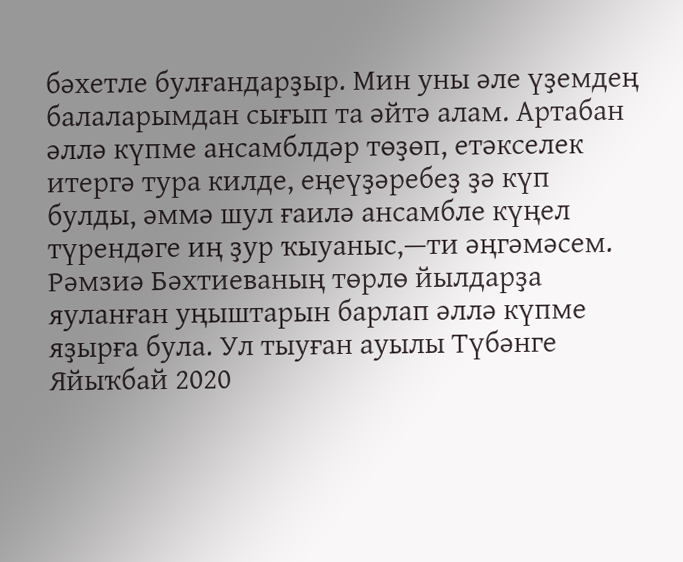бәхетле булғандарҙыр. Мин уны әле үҙемдең балаларымдан сығып та әйтә алам. Артабан әллә күпме ансамблдәр төҙөп, етәкселек итергә тура килде, еңеүҙәребеҙ ҙә күп булды, әммә шул ғаилә ансамбле күңел түрендәге иң ҙур ҡыуаныс,—ти әңгәмәсем.
Рәмзиә Бәхтиеваның төрлө йылдарҙа яуланған уңыштарын барлап әллә күпме яҙырға була. Ул тыуған ауылы Түбәнге Яйыҡбай 2020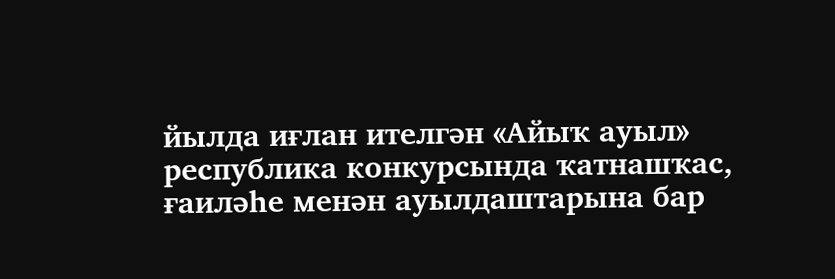йылда иғлан ителгән «Айыҡ ауыл» республика конкурсында ҡатнашҡас, ғаиләһе менән ауылдаштарына бар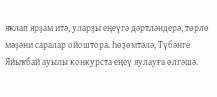яҡлап ярҙам итә, уларҙы еңеүгә дәртләндерә, төрлө мәҙәни саралар ойоштора. Һөҙөмтәлә, Түбәнге Яйыҡбай ауылы конкурста еңеү яулауға өлгәшә.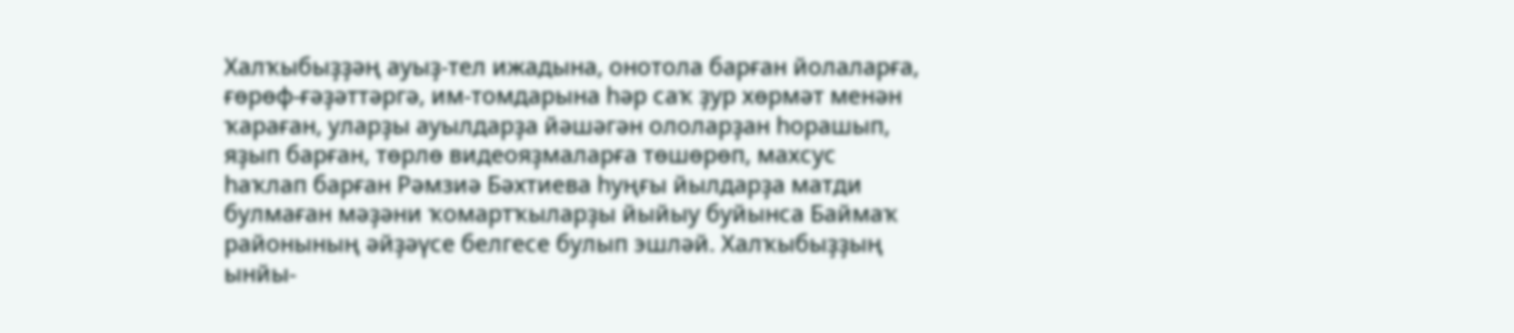Халҡыбыҙҙәң ауыҙ-тел ижадына, онотола барған йолаларға, ғөрөф-ғәҙәттәргә, им-томдарына һәр саҡ ҙур хөрмәт менән ҡараған, уларҙы ауылдарҙа йәшәгән ололарҙан һорашып, яҙып барған, төрлө видеояҙмаларға төшөрөп, махсус һаҡлап барған Рәмзиә Бәхтиева һуңғы йылдарҙа матди булмаған мәҙәни ҡомартҡыларҙы йыйыу буйынса Баймаҡ районының әйҙәүсе белгесе булып эшләй. Халҡыбыҙҙың ынйы-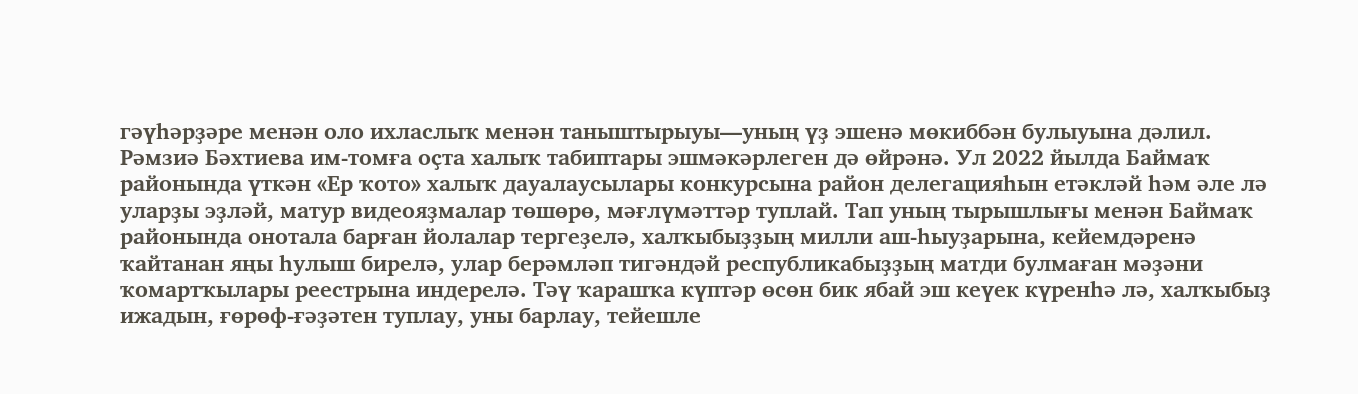гәүһәрҙәре менән оло ихласлыҡ менән таныштырыуы—уның үҙ эшенә мөкиббән булыуына дәлил. Рәмзиә Бәхтиева им-томға оҫта халыҡ табиптары эшмәкәрлеген дә өйрәнә. Ул 2022 йылда Баймаҡ районында үткән «Ер ҡото» халыҡ дауалаусылары конкурсына район делегацияһын етәкләй һәм әле лә уларҙы эҙләй, матур видеояҙмалар төшөрө, мәғлүмәттәр туплай. Тап уның тырышлығы менән Баймаҡ районында онотала барған йолалар тергеҙелә, халҡыбыҙҙың милли аш-һыуҙарына, кейемдәренә ҡайтанан яңы һулыш бирелә, улар берәмләп тигәндәй республикабыҙҙың матди булмаған мәҙәни ҡомартҡылары реестрына индерелә. Тәү ҡарашҡа күптәр өсөн бик ябай эш кеүек күренһә лә, халҡыбыҙ ижадын, ғөрөф-ғәҙәтен туплау, уны барлау, тейешле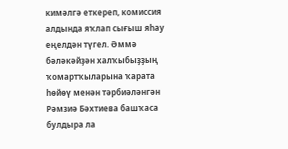кимәлгә еткереп, комиссия алдында яҡлап сығыш яһау еңелдән түгел. Әммә бәләкәйҙән халҡыбыҙҙың ҡомартҡыларына ҡарата һөйөү менән тәрбиәләнгән Рәмзиә Бәхтиева башҡаса булдыра ла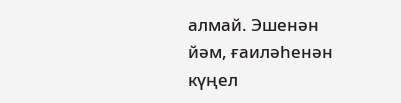алмай. Эшенән йәм, ғаиләһенән күңел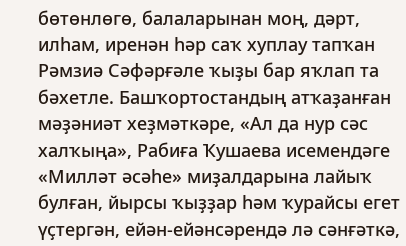бөтөнлөгө, балаларынан моң, дәрт, илһам, иренән һәр саҡ хуплау тапҡан Рәмзиә Сәфәрғәле ҡыҙы бар яҡлап та бәхетле. Башҡортостандың атҡаҙанған мәҙәниәт хеҙмәткәре, «Ал да нур сәс халҡыңа», Рабиға Ҡушаева исемендәге «Милләт әсәһе» миҙалдарына лайыҡ булған, йырсы ҡыҙҙар һәм ҡурайсы егет үҫтергән, ейән-ейәнсәрендә лә сәнғәткә,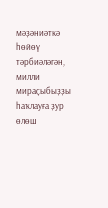мәҙәниәткә һөйөү тәрбиәләгән, милли мираҫыбыҙҙы һаҡлауға ҙур өлөш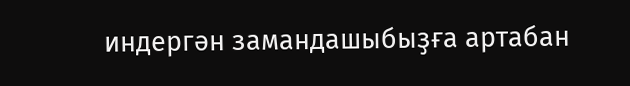индергән замандашыбыҙға артабан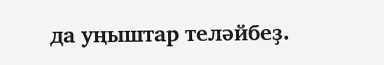да уңыштар теләйбеҙ.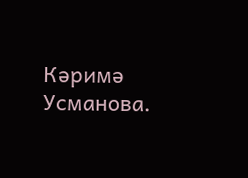Кәримә Усманова.